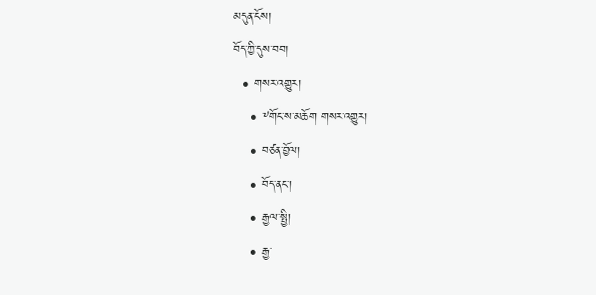མདུན་ངོས།
བོད་ཀྱི་དུས་བབ།
  • གསར་འགྱུར།
    • ༸གོང་ས་མཆོག གསར་འགྱུར།
    • བཙན་བྱོལ།
    • བོད་ནང་།
    • རྒྱལ་སྤྱི།
    • རྒྱ་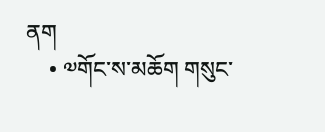ནག
    • ༧གོང་ས་མཆོག གསུང་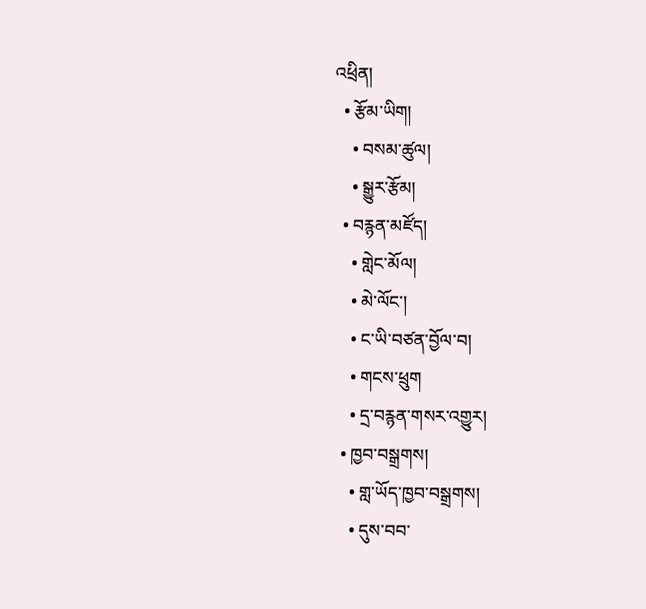འཕྲིན།
  • རྩོམ་ཡིག།
    • བསམ་ཚུལ།
    • སྒྱུར་རྩོམ།
  • བརྙན་མཛོད།
    • གླེང་མོལ།
    • མེ་ལོང་།
    • ང་ཡི་བཙན་བྱོལ་བ།
    • གངས་ཕྲུག
    • དྲ་བརྙན་གསར་འགྱུར།
  • ཁྱབ་བསྒྲགས།
    • གླ་ཡོད་ཁྱབ་བསྒྲགས།
    • དུས་བབ་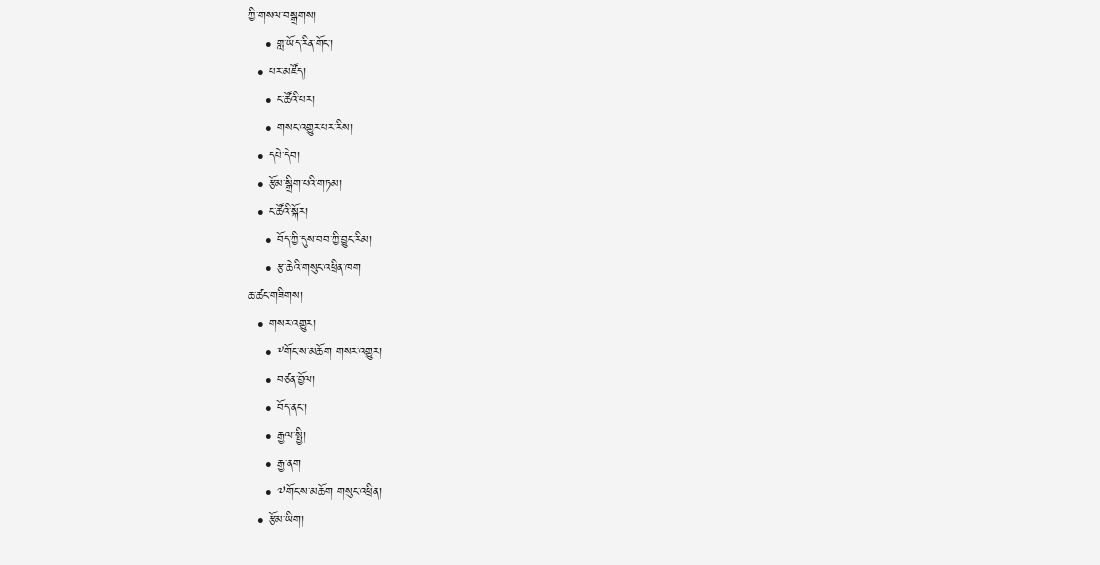ཀྱི་གསལ་བསྒྲགས།
    • གླ་ཡོད་རིན་གོང་།
  • པར་མཛོད།
    • ང་ཚོའི་པར།
    • གསང་འགྱུར་པར་རིས།
  • དཔེ་དེབ།
  • རྩོམ་སྒྲིག་པའི་གཏམ།
  • ང་ཚོའི་སྐོར།
    • བོད་ཀྱི་དུས་བབ་ཀྱི་བྱུང་རིམ།
    • རྩ་ཆེའི་གསུང་འཕྲིན་ཁག
ཆ་ཚང་གཟིགས།
  • གསར་འགྱུར།
    • ༸གོང་ས་མཆོག གསར་འགྱུར།
    • བཙན་བྱོལ།
    • བོད་ནང་།
    • རྒྱལ་སྤྱི།
    • རྒྱ་ནག
    • ༧གོང་ས་མཆོག གསུང་འཕྲིན།
  • རྩོམ་ཡིག།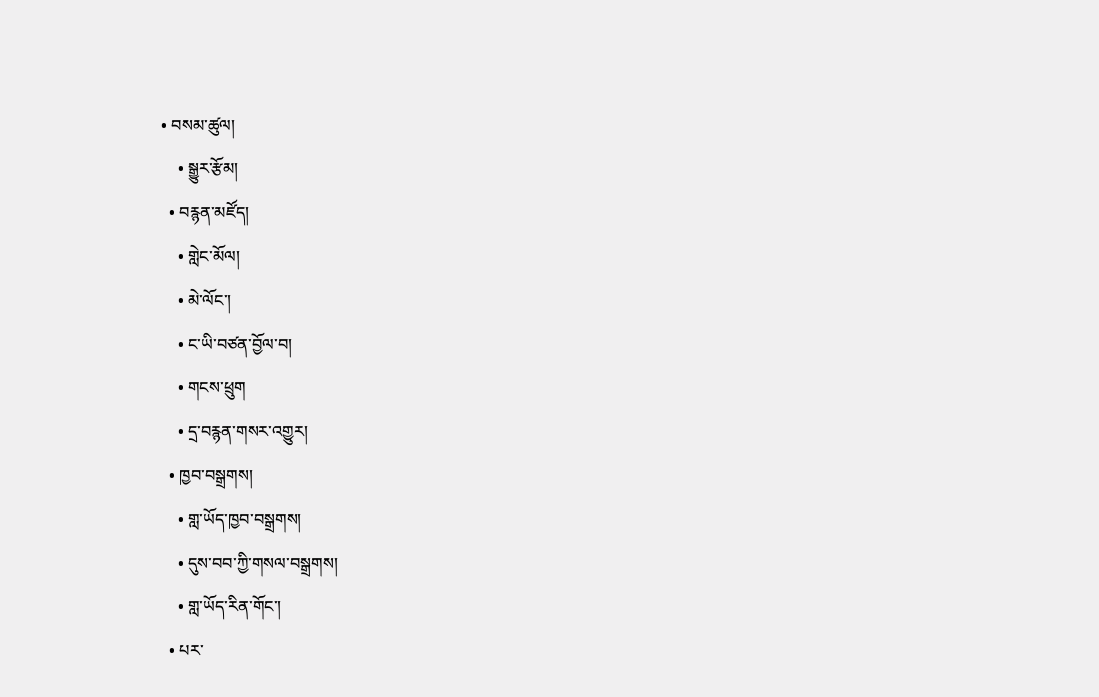• བསམ་ཚུལ།
    • སྒྱུར་རྩོམ།
  • བརྙན་མཛོད།
    • གླེང་མོལ།
    • མེ་ལོང་།
    • ང་ཡི་བཙན་བྱོལ་བ།
    • གངས་ཕྲུག
    • དྲ་བརྙན་གསར་འགྱུར།
  • ཁྱབ་བསྒྲགས།
    • གླ་ཡོད་ཁྱབ་བསྒྲགས།
    • དུས་བབ་ཀྱི་གསལ་བསྒྲགས།
    • གླ་ཡོད་རིན་གོང་།
  • པར་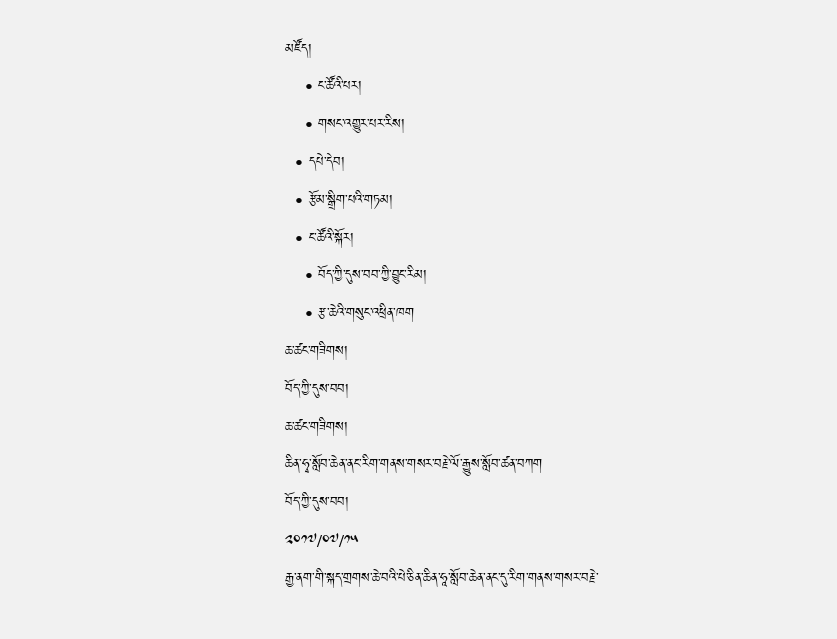མཛོད།
    • ང་ཚོའི་པར།
    • གསང་འགྱུར་པར་རིས།
  • དཔེ་དེབ།
  • རྩོམ་སྒྲིག་པའི་གཏམ།
  • ང་ཚོའི་སྐོར།
    • བོད་ཀྱི་དུས་བབ་ཀྱི་བྱུང་རིམ།
    • རྩ་ཆེའི་གསུང་འཕྲིན་ཁག
ཆ་ཚང་གཟིགས།
བོད་ཀྱི་དུས་བབ།
ཆ་ཚང་གཟིགས།
ཆིན་ཧྭ་སློབ་ཆེན་ནང་རིག་གནས་གསར་བརྗེ་ལོ་རྒྱུས་སློབ་ཚན་བཀག
བོད་ཀྱི་དུས་བབ།
༢༠༡༧/༠༧/༡༥
རྒྱ་ནག་གི་སྐད་གྲགས་ཆེ་བའི་པེ་ཅིན་ཆིན་ཧཱ་སློབ་ཆེན་ནང་དུ་རིག་གནས་གསར་བརྗེ་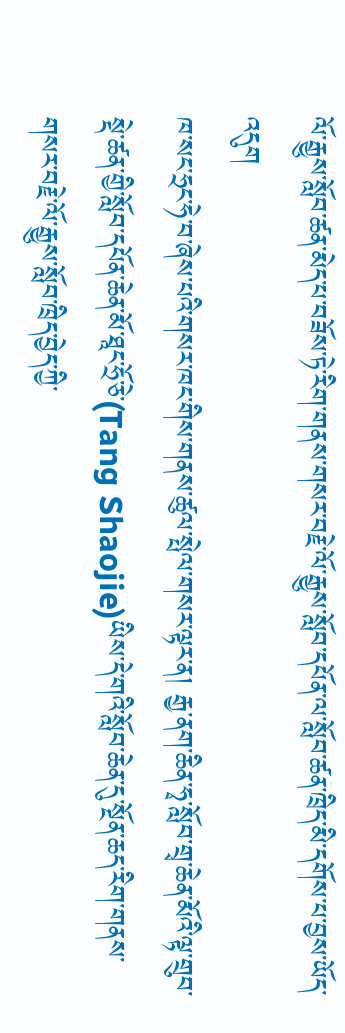ལོ་རྒྱུས་སློབ་ཚན་མེད་པ་བཟོས་ཏེ་རིག་གནས་གསར་བརྗེ་ལོ་རྒྱུས་སློབ་དཔོན་ལ་སློབ་ཚན་ཁྲིད་མི་དགོས་པ་བྱས་ཡོད་འདུག
ཁ་སང་ཧྲང་ཧེ་བ་ཞེས་པའི་གསར་ཁང་གིས་གནས་ཚུལ་སྤེལ་གསར་ལྟར་ན། རྒྱ་ནག་ཆིན་ཧྭ་སློབ་གྲྭ་ཆེན་མོའི་ལྟ་གྲུབ་སྡེ་ཚན་གྱི་སློབ་དཔོན་ཆེན་མོ་ཐཱང་ཧྲོ་ཅེ་(Tang Shaojie)ཡིས་དེ་གའི་སློབ་ཆེན་དུ་སྔོན་ཆད་རིག་གནས་གསར་བརྗེ་ལོ་རྒྱུས་སློབ་ཁྲིད་བྱེད་ཀྱི་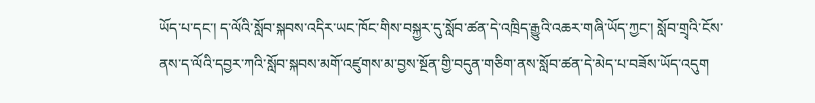ཡོད་པ་དང་། ད་ལོའི་སློབ་སྐབས་འདིར་ཡང་ཁོང་གིས་བསྐྱར་དུ་སློབ་ཚན་དེ་འཁྲིད་རྒྱུའི་འཆར་གཞི་ཡོད་ཀྱང་། སློབ་གྲྭའི་ངོས་ནས་ད་ལོའི་དབྱར་ཀའི་སློབ་སྐབས་མགོ་འཛུགས་མ་བྱས་སྔོན་གྱི་བདུན་གཅིག་ནས་སློབ་ཚན་དེ་མེད་པ་བཟོས་ཡོད་འདུག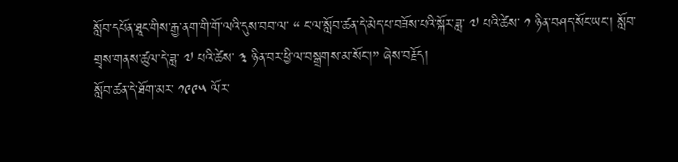སློབ་དཔོན་ཐཱང་གིས་རྒྱ་ནག་གི་གོ་ལའི་དུས་བབ་ལ་ “ ང་ལ་སློབ་ཚན་དེ་མེད་པ་བཟོས་པའི་སྐོར་ཟླ་ ༧ པའི་ཚེས་ ༡ ཉིན་བཤད་སོང་ཡང་། སློབ་གྲྭས་གནས་ཚུལ་དེ་ཟླ་ ༧ པའི་ཚེས་ ༣ ཉིན་བར་ཕྱི་ལ་བསྒྲགས་མ་སོང་།” ཞེས་བརྗོད།
སློབ་ཚན་དེ་ཐོག་མར་ ༡༩༩༥ ལོར་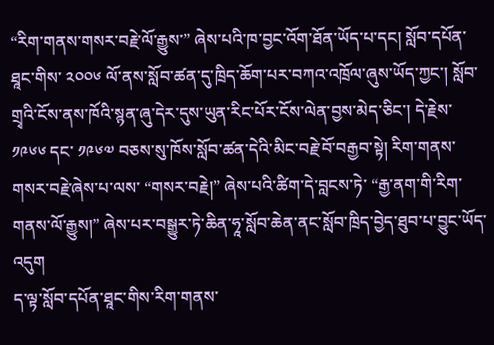“རིག་གནས་གསར་བརྗེ་ལོ་རྒྱུས་” ཞེས་པའི་ཁ་བྱང་འོག་ཐོན་ཡོད་པ་དང། སློབ་དཔོན་ཐཱང་གིས་ ༢༠༠༦ ལོ་ནས་སློབ་ཚན་དུ་ཁྲིད་ཆོག་པར་བཀའ་འཁྲོལ་ཞུས་ཡོད་ཀྱང་། སློབ་གྲྭའི་ངོས་ནས་ཁོའི་སྙན་ཞུ་དེར་དུས་ཡུན་རིང་པོར་ངོས་ལེན་བྱས་མེད་ཅིང་། དེ་རྗེས་ ༡༩༦༦ དང་ ༡༩༦༧ བཅས་སུ་ཁོས་སློབ་ཚན་དེའི་མིང་བརྗེ་བོ་བརྒྱབ་སྟེ། རིག་གནས་གསར་བརྗེ་ཞེས་པ་ལས་ “གསར་བརྗེ།” ཞེས་པའི་ཚིག་དེ་བླངས་ཏེ་ “རྒྱ་ནག་གི་རིག་གནས་ལོ་རྒྱུས།” ཞེས་པར་བསྒྱུར་ཏེ་ཆིན་ཧཱ་སློབ་ཆེན་ནང་སློབ་ཁྲིད་བྱེད་ཐུབ་པ་བྱུང་ཡོད་འདུག
ད་ལྟ་སློབ་དཔོན་ཐཱང་གིས་རིག་གནས་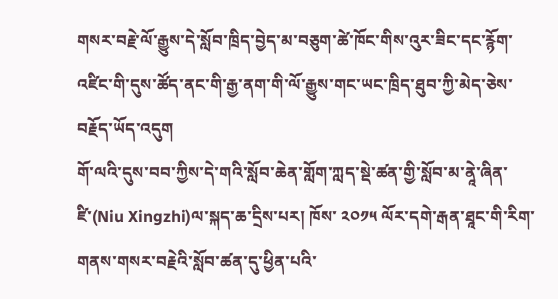གསར་བརྗེ་ལོ་རྒྱུས་དེ་སློབ་ཁྲིད་བྱེད་མ་བཅུག་ཚེ་ཁོང་གིས་འུར་ཟིང་དང་རྙོག་འཛིང་གི་དུས་ཚོད་ནང་གི་རྒྱ་ནག་གི་ལོ་རྒྱུས་གང་ཡང་ཁྲིད་ཐུབ་ཀྱི་མེད་ཅེས་བརྗོད་ཡོད་འདུག
གོ་ལའི་དུས་བབ་ཀྱིས་དེ་གའི་སློབ་ཆེན་གློག་ཀླད་སྡེ་ཚན་གྱི་སློབ་མ་ནཱེ་ཞིན་ཛི་(Niu Xingzhi)ལ་སྐད་ཆ་དྲིས་པར། ཁོས་ ༢༠༡༥ ལོར་དགེ་རྒན་ཐཱང་གི་རིག་གནས་གསར་བརྗེའི་སློབ་ཚན་དུ་ཕྱིན་པའི་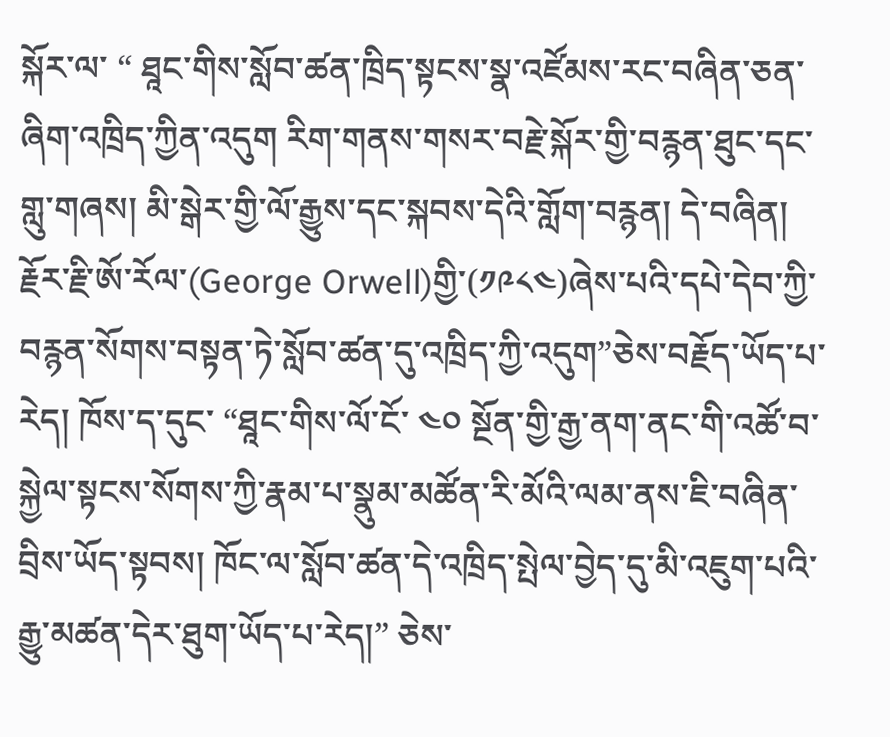སྐོར་ལ་ “ ཐཱང་གིས་སློབ་ཚན་ཁྲིད་སྟངས་སྣ་འཛོམས་རང་བཞིན་ཅན་ཞིག་འཁྲིད་ཀྱིན་འདུག རིག་གནས་གསར་བརྗེ་སྐོར་གྱི་བརྙན་ཐུང་དང་གླུ་གཞས། མི་སྒེར་གྱི་ལོ་རྒྱུས་དང་སྐབས་དེའི་གློག་བརྙན། དེ་བཞིན། རྗོར་རྗི་ཨོ་རོལ་(George Orwell)གྱི་(༡༩༨༤)ཞེས་པའི་དཔེ་དེབ་ཀྱི་བརྙན་སོགས་བསྟན་ཏེ་སློབ་ཚན་དུ་འཁྲིད་ཀྱི་འདུག”ཅེས་བརྗོད་ཡོད་པ་རེད། ཁོས་ད་དུང་ “ཐཱང་གིས་ལོ་ངོ་ ༤༠ སྔོན་གྱི་རྒྱ་ནག་ནང་གི་འཚོ་བ་སྐྱེལ་སྟངས་སོགས་ཀྱི་རྣམ་པ་སྣུམ་མཚོན་རི་མོའི་ལམ་ནས་ཇི་བཞིན་བྲིས་ཡོད་སྟབས། ཁོང་ལ་སློབ་ཚན་དེ་འཁྲིད་སྤེལ་བྱེད་དུ་མི་འཇུག་པའི་རྒྱུ་མཚན་དེར་ཐུག་ཡོད་པ་རེད།” ཅེས་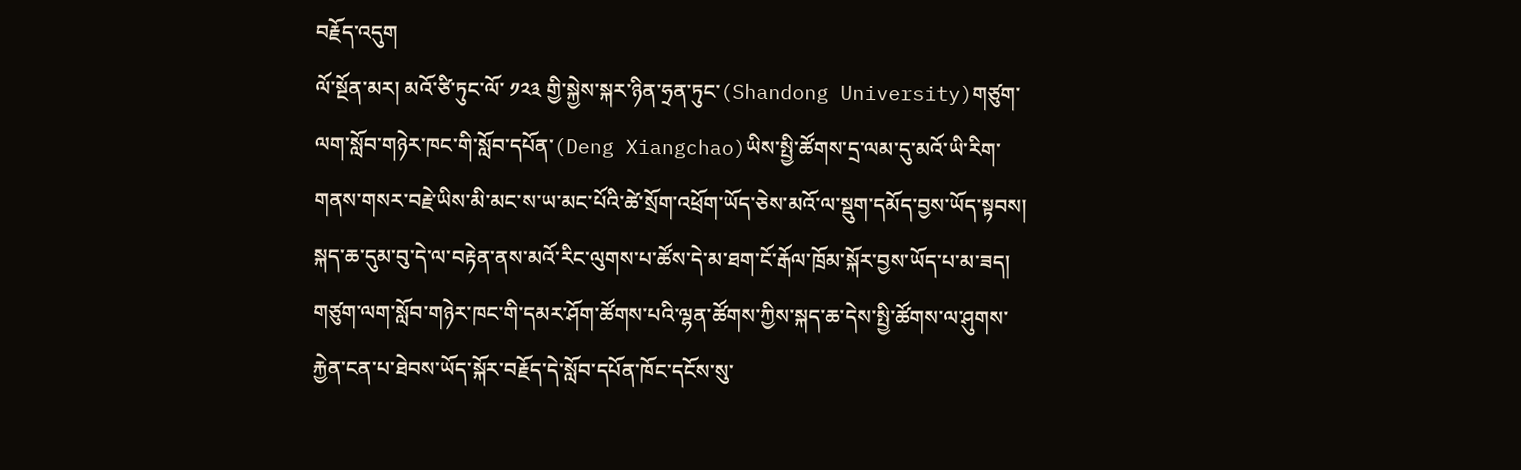བརྗོད་འདུག
ལོ་སྔོན་མར། མའོ་ཙི་ཏུང་ལོ་ ༡༢༣ གྱི་སྐྱེས་སྐར་ཉིན་ཧྲན་ཏུང་(Shandong University)གཙུག་ལག་སློབ་གཉེར་ཁང་གི་སློབ་དཔོན་(Deng Xiangchao)ཡིས་སྤྱི་ཚོགས་དྲ་ལམ་དུ་མའོ་ཡི་རིག་གནས་གསར་བརྗེ་ཡིས་མི་མང་ས་ཡ་མང་པོའི་ཚེ་སྲོག་འཕྲོག་ཡོད་ཅེས་མའོ་ལ་སྡུག་དམོད་བྱས་ཡོད་སྟབས། སྐད་ཆ་དུམ་བུ་དེ་ལ་བརྟེན་ནས་མའོ་རིང་ལུགས་པ་ཚོས་དེ་མ་ཐག་ངོ་རྒོལ་ཁྲོམ་སྐོར་བྱས་ཡོད་པ་མ་ཟད། གཙུག་ལག་སློབ་གཉེར་ཁང་གི་དམར་ཤོག་ཚོགས་པའི་ལྷན་ཚོགས་ཀྱིས་སྐད་ཆ་དེས་སྤྱི་ཚོགས་ལ་ཤུགས་རྐྱེན་ངན་པ་ཐེབས་ཡོད་སྐོར་བརྗོད་དེ་སློབ་དཔོན་ཁོང་དངོས་སུ་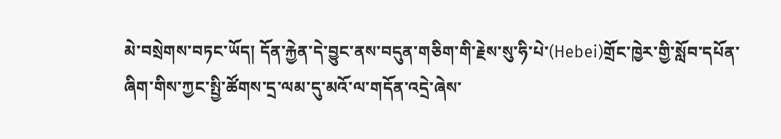མེ་བསྲེགས་བཏང་ཡོད། དོན་རྐྱེན་དེ་བྱུང་ནས་བདུན་གཅིག་གི་རྗེས་སུ་ཧི་པེ་(Hebei)གྲོང་ཁྱེར་གྱི་སློབ་དཔོན་ཞིག་གིས་ཀྱང་སྤྱི་ཚོགས་དྲ་ལམ་དུ་མའོ་ལ་གདོན་འདྲེ་ཞེས་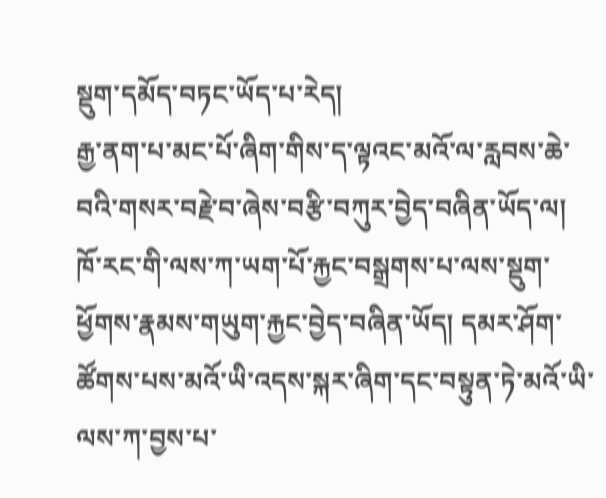སྡུག་དམོད་བཏང་ཡོད་པ་རེད།
རྒྱ་ནག་པ་མང་པོ་ཞིག་གིས་ད་ལྟའང་མའོ་ལ་རླབས་ཆེ་བའི་གསར་བརྗེ་བ་ཞེས་བརྩི་བཀུར་བྱེད་བཞིན་ཡོད་ལ། ཁོ་རང་གི་ལས་ཀ་ཡག་པོ་རྐྱང་བསྒྲགས་པ་ལས་སྡུག་ཕྱོགས་རྣམས་གཡུག་རྐྱང་བྱེད་བཞིན་ཡོད། དམར་ཤོག་ཚོགས་པས་མའོ་ཡི་འདས་སྐར་ཞིག་དང་བསྟུན་ཏེ་མའོ་ཡི་ལས་ཀ་བྱས་པ་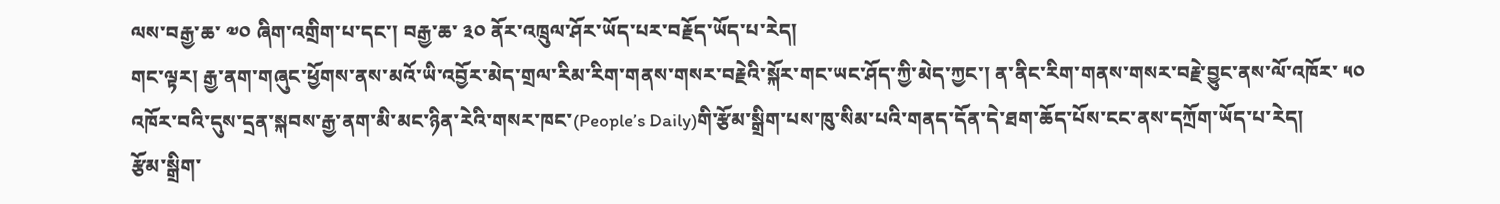ལས་བརྒྱ་ཆ་ ༧༠ ཞིག་འགྲིག་པ་དང་། བརྒྱ་ཆ་ ༣༠ ནོར་འཁྲུལ་ཤོར་ཡོད་པར་བརྗོད་ཡོད་པ་རེད།
གང་ལྟར། རྒྱ་ནག་གཞུང་ཕྱོགས་ནས་མའོ་ཡི་འབྱོར་མེད་གྲལ་རིམ་རིག་གནས་གསར་བརྗེའི་སྐོར་གང་ཡང་ཤོད་ཀྱི་མེད་ཀྱང་། ན་ནིང་རིག་གནས་གསར་བརྗེ་བྱུང་ནས་ལོ་འཁོར་ ༥༠ འཁོར་བའི་དུས་དྲན་སྐབས་རྒྱ་ནག་མི་མང་ཉིན་རེའི་གསར་ཁང་(People’s Daily)གི་རྩོམ་སྒྲིག་པས་ཁུ་སིམ་པའི་གནད་དོན་དེ་ཐག་ཆོད་པོས་ངང་ནས་དཀྲོག་ཡོད་པ་རེད།
རྩོམ་སྒྲིག་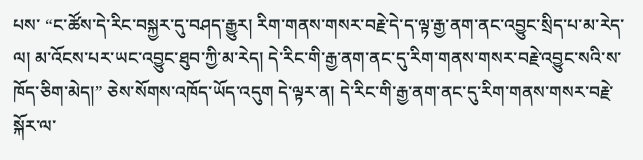པས་ “ང་ཚོས་དེ་རིང་བསྐྱར་དུ་བཤད་རྒྱུར། རིག་གནས་གསར་བརྗེ་དེ་ད་ལྟ་རྒྱ་ནག་ནང་འབྱུང་སྲིད་པ་མ་རེད་ལ། མ་འོངས་པར་ཡང་འབྱུང་ཐུབ་ཀྱི་མ་རེད། དེ་རིང་གི་རྒྱ་ནག་ནང་དུ་རིག་གནས་གསར་བརྗེ་འབྱུང་སའི་ས་ཁོད་ཅིག་མེད།” ཅེས་སོགས་འཁོད་ཡོད་འདུག དེ་ལྟར་ན། དེ་རིང་གི་རྒྱ་ནག་ནང་དུ་རིག་གནས་གསར་བརྗེ་སྐོར་ལ་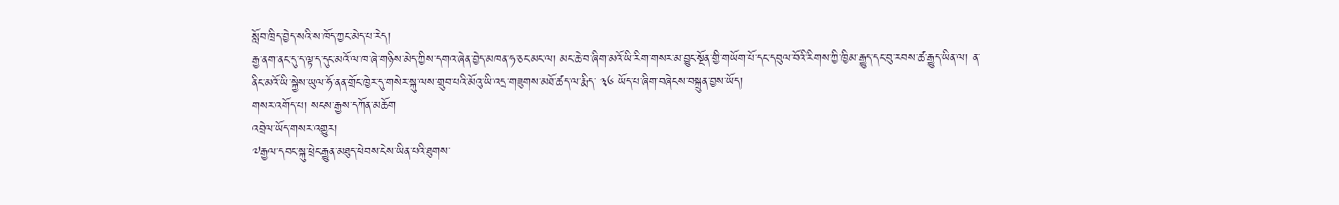སློབ་ཁྲིད་བྱེད་སའི་ས་ཁོད་ཀྱང་མེད་པ་རེད།
རྒྱ་ནག་ནང་དུ་ད་ལྟ་ད་དུང་མའོ་ལ་ཁ་ཞེ་གཉིས་མེད་ཀྱིས་དགའ་ཞེན་བྱེད་མཁན་ཧ་ཅང་མང་ལ། མང་ཆེ་བ་ཞིག་མའོ་ཡི་རིག་གསར་མ་བྱུང་སྔོན་གྱི་གཡོག་པོ་དང་དབུལ་བོའི་རིགས་ཀྱི་ཁྱིམ་རྒྱུད་དང་བུ་རབས་ཚ་རྒྱུད་ཡིན་ལ། ན་ནིང་མའོ་ཡི་སྐྱེས་ཡུལ་ཧོ་ནན་གྲོང་ཁྱེར་དུ་གསེར་སྐུ་ལས་གྲུབ་པའི་མོའུ་ཡི་འདྲ་གཟུགས་མཐོ་ཚད་ལ་རྨིད་ ༣༦ ཡོད་པ་ཞིག་བཞེངས་བསྐྲུན་བྱས་ཡོད།
གསར་འགོད་པ། སངས་རྒྱས་དཀོན་མཆོག
འབྲེལ་ཡོད་གསར་འགྱུར།
༧རྒྱལ་དབང་སྐུ་ཕྲེང་རྒྱུན་མཐུད་ཕེབས་ངེས་ཡིན་པའི་ཐུགས་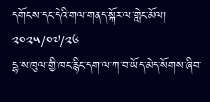དགོངས་དང་དེའི་གལ་གནད་སྐོར་ལ་གླེང་མོལ།
༢༠༢༥/༠༧/༢༦
དྷ་ས་ཁུལ་གྱི་ཁང་རྙིང་དག་ལ་ཀ་བ་ཡོད་མེད་སོགས་ཞིབ་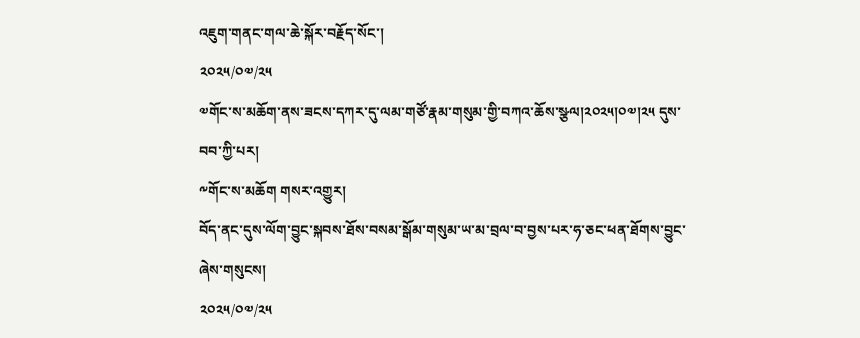འཇུག་གནང་གལ་ཆེ་སྐོར་བརྗོད་སོང་།
༢༠༢༥/༠༧/༢༥
༧གོང་ས་མཆོག་ནས་ཟངས་དཀར་དུ་ལམ་གཙོ་རྣམ་གསུམ་གྱི་བཀའ་ཆོས་སྩལ།༢༠༢༥།༠༧།༢༥ དུས་བབ་ཀྱི་པར།
༸གོང་ས་མཆོག གསར་འགྱུར།
བོད་ནང་དུས་ལོག་བྱུང་སྐབས་ཐོས་བསམ་སྒོམ་གསུམ་ཡ་མ་བྲལ་བ་བྱས་པར་ཧ་ཅང་ཕན་ཐོགས་བྱུང་ཞེས་གསུངས།
༢༠༢༥/༠༧/༢༥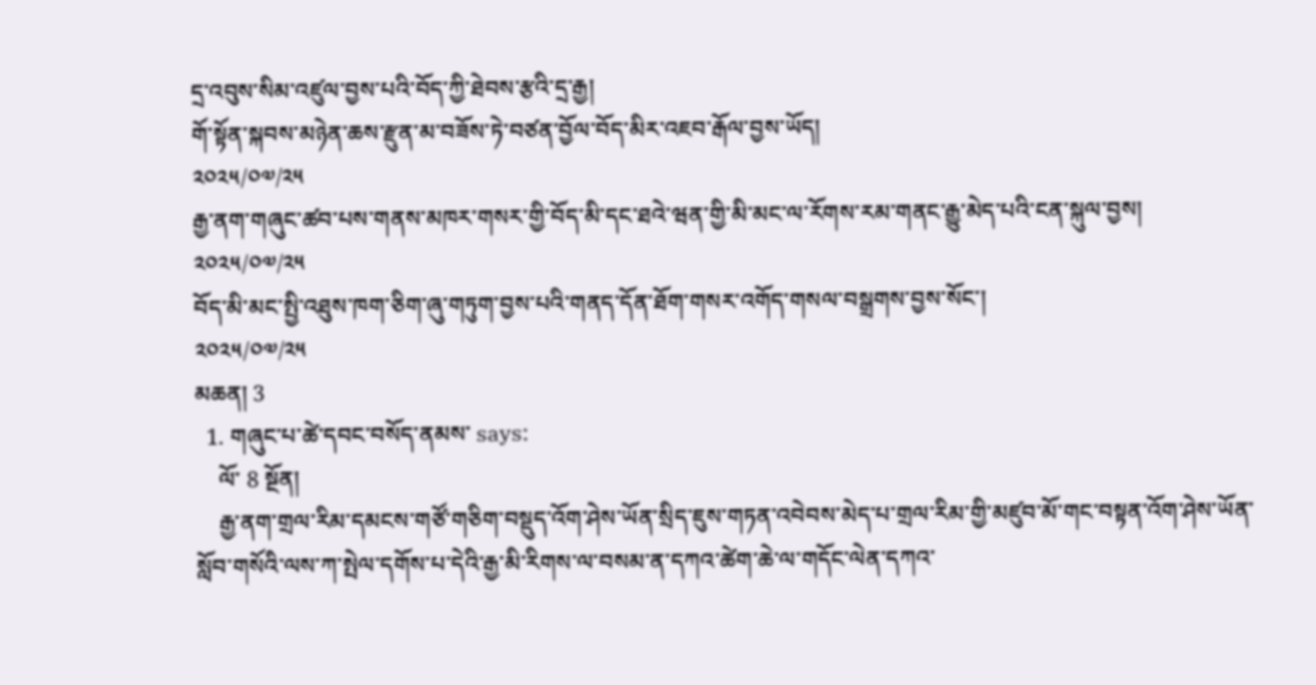དྲ་འབུས་སིམ་འཛུལ་བྱས་པའི་བོད་ཀྱི་ཐེབས་རྩའི་དྲ་རྒྱ།
གོ་སྟོན་སྐབས་མཉེན་ཆས་རྫུན་མ་བཟོས་ཏེ་བཙན་བྱོལ་བོད་མིར་འཇབ་རྒོལ་བྱས་ཡོད།
༢༠༢༥/༠༧/༢༥
རྒྱ་ནག་གཞུང་ཚབ་པས་གནས་མཁར་གསར་གྱི་བོད་མི་དང་ཐའེ་ཝན་གྱི་མི་མང་ལ་རོགས་རམ་གནང་རྒྱུ་མེད་པའི་ངན་སྐུལ་བྱས།
༢༠༢༥/༠༧/༢༥
བོད་མི་མང་སྤྱི་འཐུས་ཁག་ཅིག་ཞུ་གཏུག་བྱས་པའི་གནད་དོན་ཐོག་གསར་འགོད་གསལ་བསྒྲགས་བྱས་སོང་།
༢༠༢༥/༠༧/༢༥
མཆན། 3
  1. གཞུང་པ་ཚེ་དབང་བསོད་ནམས་ says:
    ལོ་ 8 སྔོན།
    རྒྱ་ནག་གྲལ་རིམ་དམངས་གཙོ་གཅིག་བསྡུད་འོག་ཤེས་ཡོན་སྲིད་ཇུས་གཏན་འབེབས་མེད་པ་གྲལ་རིམ་གྱི་མཛུབ་མོ་གང་བསྟན་འོག་ཤེས་ཡོན་སློབ་གསོའི་ལས་ཀ་སྤེལ་དགོས་པ་དེའི་རྒྱ་མི་རིགས་ལ་བསམ་ན་དཀའ་ཚེག་ཆེ་ལ་གདོང་ལེན་དཀའ་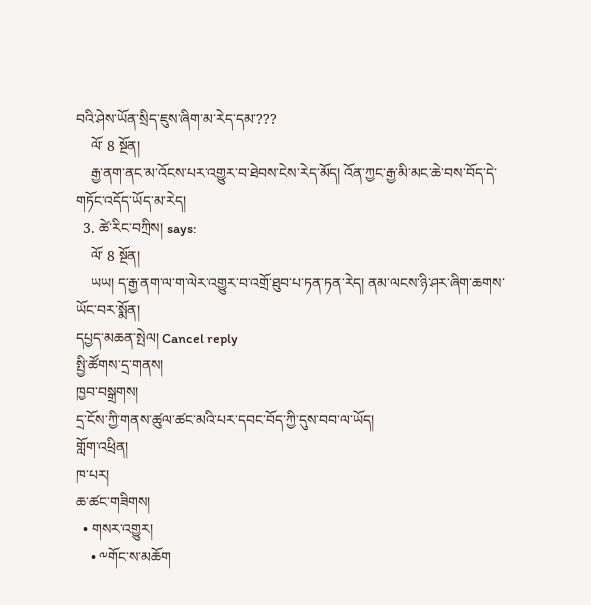བའི་ཤེས་ཡོན་སྲིད་ཇུས་ཞིག་མ་རེད་དམ་???
    ལོ་ 8 སྔོན།
    རྒྱ་ནག་ནང་མ་འོངས་པར་འགྱུར་བ་ཐེབས་ངེས་རེད་མོད། འོན་ཀྱང་རྒྱ་མི་མང་ཆེ་བས་བོད་དེ་གཏོང་འདོད་ཡོད་མ་རེད།
  3. ཚེ་རིང་བཀྲིས། says:
    ལོ་ 8 སྔོན།
    ཡཡ། ད་རྒྱ་ནག་ལ་ག་ལེར་འགྱུར་བ་འགྲོ་ཐུབ་པ་ཏན་ཏན་རེད། ནམ་ལངས་ཉི་ཤར་ཞིག་ཆགས་ཡོང་བར་སྨོན།
དཔྱད་མཆན་སྤེལ། Cancel reply
སྤྱི་ཚོགས་དྲ་གནས།
ཁྱབ་བསྒྲགས།
དྲ་ངོས་ཀྱི་གནས་ཚུལ་ཚང་མའི་པར་དབང་བོད་ཀྱི་དུས་བབ་ལ་ཡོད།
གློག་འཕྲིན།
ཁ་པར།
ཆ་ཚང་གཟིགས།
  • གསར་འགྱུར།
    • ༸གོང་ས་མཆོག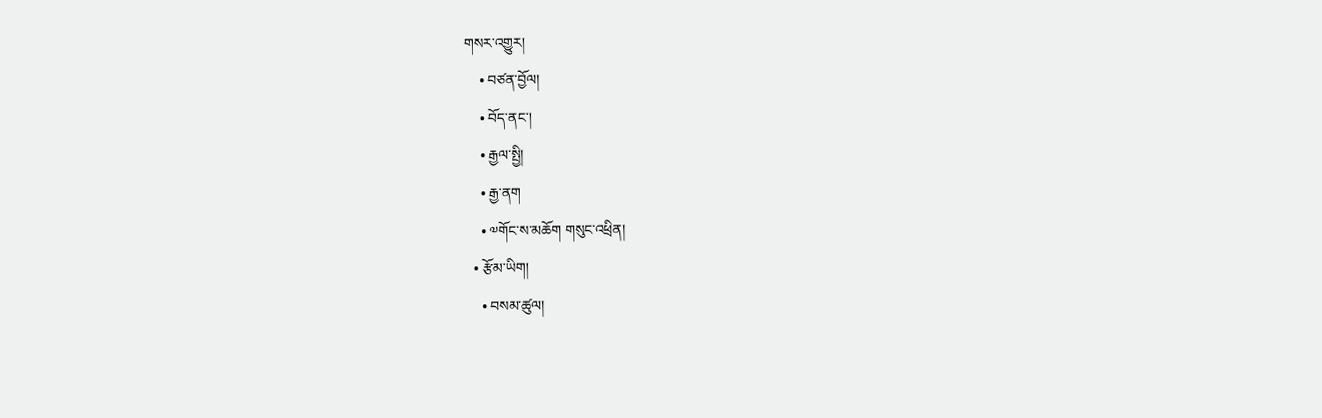གསར་འགྱུར།
    • བཙན་བྱོལ།
    • བོད་ནང་།
    • རྒྱལ་སྤྱི།
    • རྒྱ་ནག
    • ༧གོང་ས་མཆོག གསུང་འཕྲིན།
  • རྩོམ་ཡིག།
    • བསམ་ཚུལ།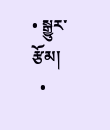• སྒྱུར་རྩོམ།
  •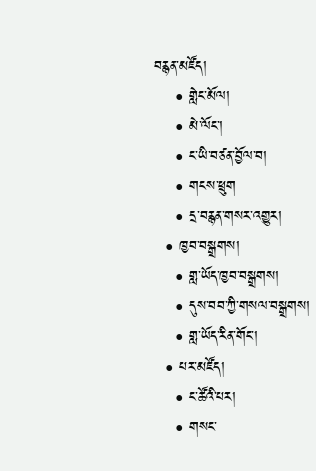བརྙན་མཛོད།
    • གླེང་མོལ།
    • མེ་ལོང་།
    • ང་ཡི་བཙན་བྱོལ་བ།
    • གངས་ཕྲུག
    • དྲ་བརྙན་གསར་འགྱུར།
  • ཁྱབ་བསྒྲགས།
    • གླ་ཡོད་ཁྱབ་བསྒྲགས།
    • དུས་བབ་ཀྱི་གསལ་བསྒྲགས།
    • གླ་ཡོད་རིན་གོང་།
  • པར་མཛོད།
    • ང་ཚོའི་པར།
    • གསང་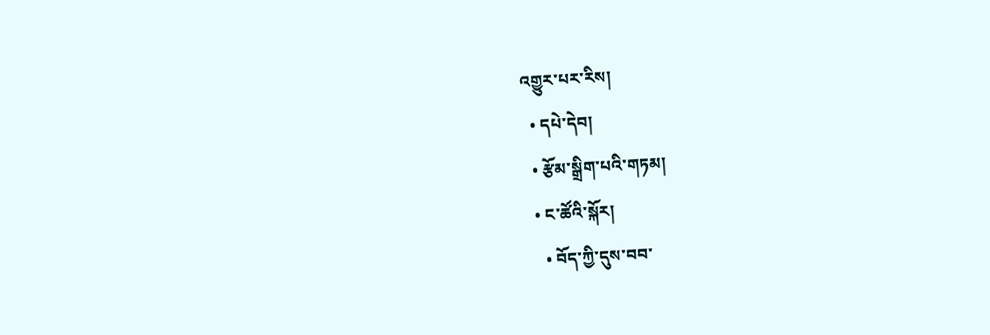འགྱུར་པར་རིས།
  • དཔེ་དེབ།
  • རྩོམ་སྒྲིག་པའི་གཏམ།
  • ང་ཚོའི་སྐོར།
    • བོད་ཀྱི་དུས་བབ་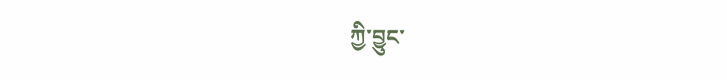ཀྱི་བྱུང་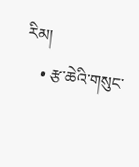རིམ།
    • རྩ་ཆེའི་གསུང་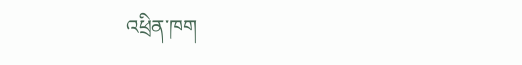འཕྲིན་ཁག